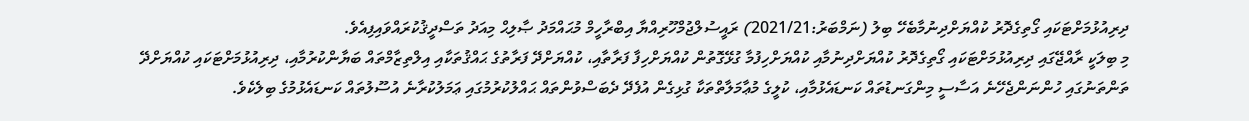ދިރިއުޅުމަށްޓަކައި ގޯތިގެދޮރު ކުއްޔަށްދިނުމާބެހޭ ބިލު (ނަމްބަރު:2021/21) ރައީސުލްޖުމްހޫރިއްޔާ އިބްރާހީމް މުޙައްމަދު ޞާލިޙް މިއަދު ތަސްދީޤުކުރައްވައިފިއެވެ.
މި ބިލަކީ ރާއްޖޭގައި ދިރިއުޅުމަށްޓަކައި ގޯތިގެދޮރު ކުއްޔަށްދިނުމާއި ކުއްޔަށްހިފުމާ ގުޅޭގޮތުން ކުއްޔަށްހިފާ ފަރާތާއި، ކުއްޔަށްދޭ ފަރާތުގެ ޙައްޤުތަކާއި އިލްތިޒާމްތައް ބަޔާންކުރުމާއި، ދިރިއުޅުމަށްޓަކައި ކުއްޔަށްދޭ ތަންތަނުގައި ހުންނަންޖެހޭނެ އަސާސީ މިންގަނޑުތައް ކަނޑައެޅުމާއި، ކުލީގެ މުޢާމަލާތްތަކާ ގުޅިގެން އުފެދޭ ދެބަސްވުންތައް ޙައްލުކުރުމުގައި ޢަމަލުކުރާނެ އުސޫލުތައް ކަނޑައެޅުމުގެ ބިލެކެވެ.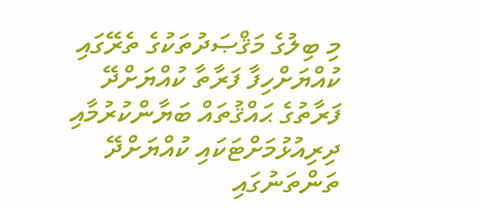މި ބިލުގެ މަޤްޞަދުތަކުގެ ތެރޭގައި ކުއްޔަށްހިފާ ފަރާތާ ކުއްޔަށްދޭ ފަރާތުގެ ޙައްޤުތައް ބަޔާންކުރުމާއި ދިރިއުޅުމަށްޓަކައި ކުއްޔަށްދޭ ތަންތަނުގައި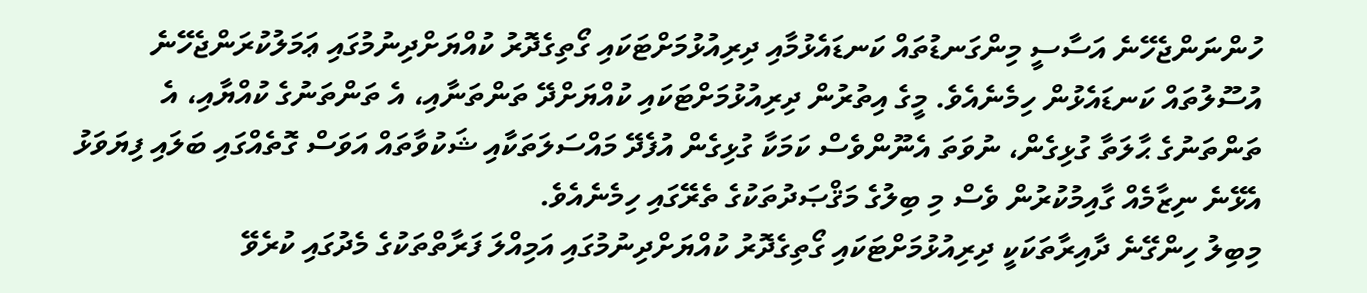ހުންނަންޖެހޭނެ އަސާސީ މިންގަނޑުތައް ކަނޑައެޅުމާއި ދިރިއުޅުމަށްޓަކައި ގޯތިގެދޮރު ކުއްޔަށްދިނުމުގައި ޢަމަލުކުރަންޖެހޭނެ އުސޫލުތައް ކަނޑައެޅުން ހިމެނެއެވެ. މީގެ އިތުރުން ދިރިއުޅުމަށްޓަކައި ކުއްޔަށްދޭ ތަންތަނާއި، އެ ތަންތަނުގެ ކުއްޔާއި، އެ ތަންތަނުގެ ޙާލަތާ ގުޅިގެން، ނުވަތަ އެނޫންވެސް ކަމަކާ ގުޅިގެން އުފެދޭ މައްސަލަތަކާއި ޝަކުވާތައް އަވަސް ގޮތެއްގައި ބަލައި ފިޔަވަޅު އެޅޭނެ ނިޒާމެއް ގާއިމުކުރުން ވެސް މި ބިލުގެ މަޤްޞަދުތަކުގެ ތެރޭގައި ހިމެނެއެވެ.
މިބިލު ހިންގޭނެ ދާއިރާތަކަކީ ދިރިއުޅުމަށްޓަކައި ގޯތިގެދޮރު ކުއްޔަށްދިނުމުގައި އަމިއްލަ ފަރާތްތަކުގެ މެދުގައި ކުރެވޭ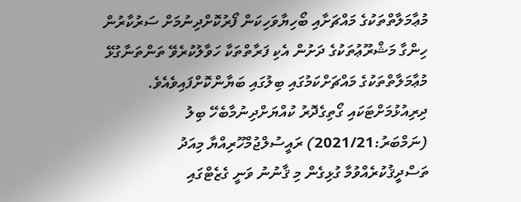މުޢާމަލާތްތަކުގެ މައްޗަށާއި ބޯހިޔާވަހިކަން ފޯރުކޮށްދިނުމަށް ސަރުކާރުން ހިންގާ މަޝްރޫޢުތަކުގެ ދަށުން އެކި ފަރާތްތަކާ ހަވާލުކުރެވޭ ތަންތަނާގުޅޭ މުޢާމަލާތްތަކުގެ މައްޗަށްކަމުގައި ބިލުގައި ބަޔާންކޮށްފައިވެއެވެ.
ދިރިއުޅުމަށްޓަކައި ގޯތިގެދޮރު ކުއްޔަށްދިނުމާބެހޭ ބިލު (ނަމްބަރު:2021/21) ރައީސުލްޖުމްހޫރިއްޔާ މިއަދު ތަސްދީޤުކުރެއްވުމާ ގުޅިގެން މި ޤާނުނު ވަނީ ގެޒެޓްގައި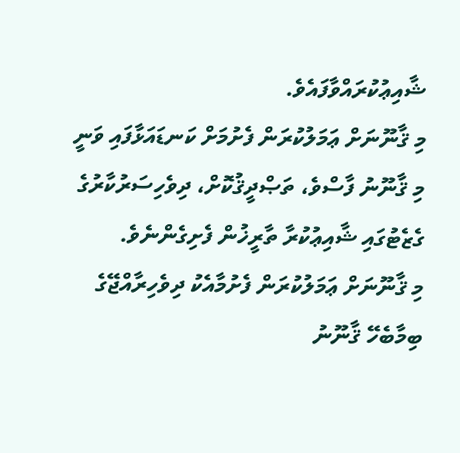ޝާއިޢުކުރައްވާފައެވެ.
މި ޤާނޫނަށް ޢަމަލުކުރަން ފެށުމަށް ކަނޑައަޅާފައި ވަނީ މި ޤާނޫނު ފާސްވެ، ތަޞްދީޤުކޮށް، ދިވެހިސަރުކާރުގެ ގެޒެޓުގައި ޝާއިޢުކުރާ ތާރީޚުން ފެށިގެންނެވެ.
މި ޤާނޫނަށް ޢަމަލުކުރަން ފެށުމާއެކު ދިވެހިރާއްޖޭގެ ބިމާބެހޭ ޤާނޫނު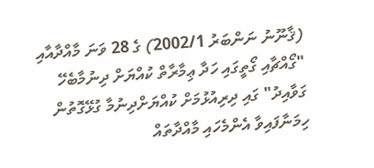(ޤާނޫނު ނަންބަރު 2002/1) ގެ 28 ވަނަ މާއްދާއާއި "ގޯއްޗާއި ގޯތީގައި ހަދާ ޢިމާރާތް ކުއްޔަށް ދިނުމާބެހޭ ގަވާއިދު" ގައި ދިރިއުޅުމަށް ކުއްޔަށްދިނުމާ ގުޅޭގޮތުން ހިމަނާފައިވާ އެންމެހައި މާއްދާތައް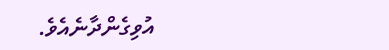އުވިގެންދާނެއެވެ.